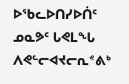ᐅᖃᓚᐅᑎᓯᐅᑏᑦ
ᓄᓇᕗᑦ ᒐᕙᒪᖓ ᐱᕙᓪᓕᐊᔪᓕᕆᕝᕕᒃ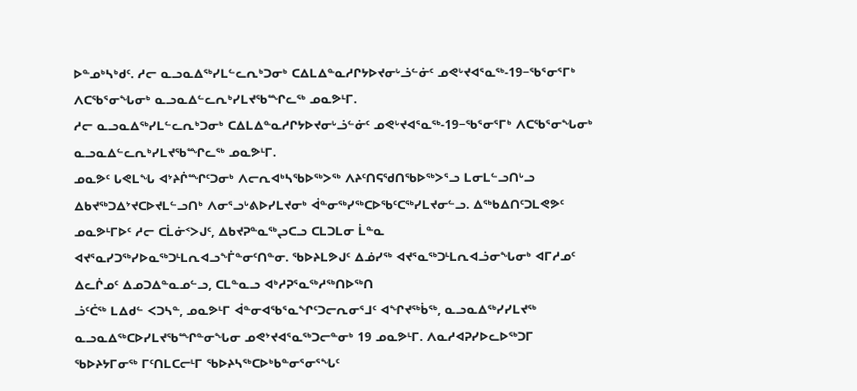ᐅᓐᓄᒃᓴᒃᑯᑦ. ᓱᓕ ᓇᓗᓇᐃᖅᓯᒪᓪᓚᕆᒃᑐᓂᒃ ᑕᐃᒪᐃᓐᓇᓱᒋᔭᐅᔪᓂᒡᓘᓪᓃᑦ ᓄᕙᒡᔪᐊᕐᓇᖅ-19−ᖃᕐᓂᕐᒥᒃ ᐱᑕᖃᕐᓂᖓᓂᒃ ᓇᓗᓇᐃᓪᓚᕆᒃᓯᒪᔪᖃᙱᓚᖅ ᓄᓇᕗᒻᒥ.
ᓱᓕ ᓇᓗᓇᐃᖅᓯᒪᓪᓚᕆᒃᑐᓂᒃ ᑕᐃᒪᐃᓐᓇᓱᒋᔭᐅᔪᓂᒡᓘᓪᓃᑦ ᓄᕙᒡᔪᐊᕐᓇᖅ-19−ᖃᕐᓂᕐᒥᒃ ᐱᑕᖃᕐᓂᖓᓂᒃ ᓇᓗᓇᐃᓪᓚᕆᒃᓯᒪᔪᖃᙱᓚᖅ ᓄᓇᕗᒻᒥ.
ᓄᓇᕗᑦ ᒐᕙᒪᖓ ᐊᔾᔨᒌᙱᑦᑐᓂᒃ ᐱᓕᕆᐊᒃᓴᖃᐅᖅᐳᖅ ᐱᔨᑦᑎᕋᖁᑎᖃᐅᖅᐳᕐᓗ ᒪᓂᒪᓪᓗᑎᒡᓗ ᐃᑲᔪᖅᑐᐃᔾᔪᑕᐅᔪᒪᓪᓗᑎᒃ ᐱᓂᕐᓗᒡᕕᐅᓯᒪᔪᓂᒃ ᐋᓐᓂᖅᓯᖅᑕᐅᖃᑦᑕᖅᓯᒪᔪᓂᓪᓗ. ᐃᖅᑲᐃᑎᑦᑐᒪᕙᕗᑦ ᓄᓇᕗᒻᒥᐅᑦ ᓱᓕ ᑕᒫᓃᑉᐳᒍᑦ, ᐃᑲᔪᕈᓐᓇᖅᖢᑕᓗ ᑕᒪᑐᒪᓂ ᒫᓐᓇ ᐊᔪᕐᓇᓯᑐᖅᓯᐅᓇᖅᑐᒻᒪᕆᐊᓗᖕᒦᓐᓂᑦᑎᓐᓂ. ᖃᐅᔨᒪᕗᒍᑦ ᐃᓅᓯᖅ ᐊᔪᕐᓇᖅᑐᒻᒪᕆᐊᓘᓂᖓᓂᒃ ᐊᒥᓱᓄᑦ ᐃᓚᒌᓄᑦ ᐃᓄᑐᐃᓐᓇᓄᓪᓗ, ᑕᒪᓐᓇᓗ ᐊᒃᓱᕈᕐᓇᖅᓱᖅᑎᐅᖅᑎ
ᓘᑦᑖᖅ ᒪᐃᑯᓪ ᐸᑐᓴᓐ, ᓄᓇᕗᒻᒥ ᐋᓐᓂᐊᖃᕐᓇᖏᑦᑐᓕᕆᓂᕐᒧᑦ ᐊᖏᔪᖅᑳᖅ, ᓇᓗᓇᐃᖅᓯᓯᒪᔪᖅ ᓇᓗᓇᐃᖅᑕᐅᓯᒪᔪᖃᙱᓐᓂᖓᓂ ᓄᕙᔾᔪᐊᕐᓇᖅᑐᓕᓐᓂᒃ 19 ᓄᓇᕗᒻᒥ. ᐱᓇᓱᐊᕈᓯᐅᓚᐅᖅᑐᒥ ᖃᐅᔨᔭᒥᓂᖅ ᒥᑦᑎᒪᑕᓕᒻᒥ ᖃᐅᔨᓴᖅᑕᐅᒃᑲᓐᓂᕐᓂᕐᖓᑦ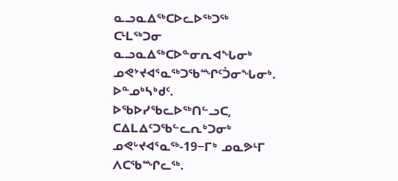ᓇᓗᓇᐃᖅᑕᐅᓚᐅᖅᑐᖅ ᑕᒻᒪᖅᑐᓂ ᓇᓗᓇᐃᖅᑕᐅᓐᓂᕆᐊᖓᓂᒃ ᓄᕙᔾᔪᐊᕐᓇᖅᑐᖃᙱᑦᑑᓂᖓᓂᒃ.
ᐅᓐᓄᒃᓴᒃᑯᑦ. ᐅᖃᐅᓯᖃᓚᐅᖅᑎᓪᓗᑕ, ᑕᐃᒪᐃᑦᑐᖃᓪᓚᕆᒃᑐᓂᒃ ᓄᕙᒡᔪᐊᕐᓇᖅ-19−ᒥᒃ ᓄᓇᕗᒻᒥ ᐱᑕᖃᙱᓚᖅ.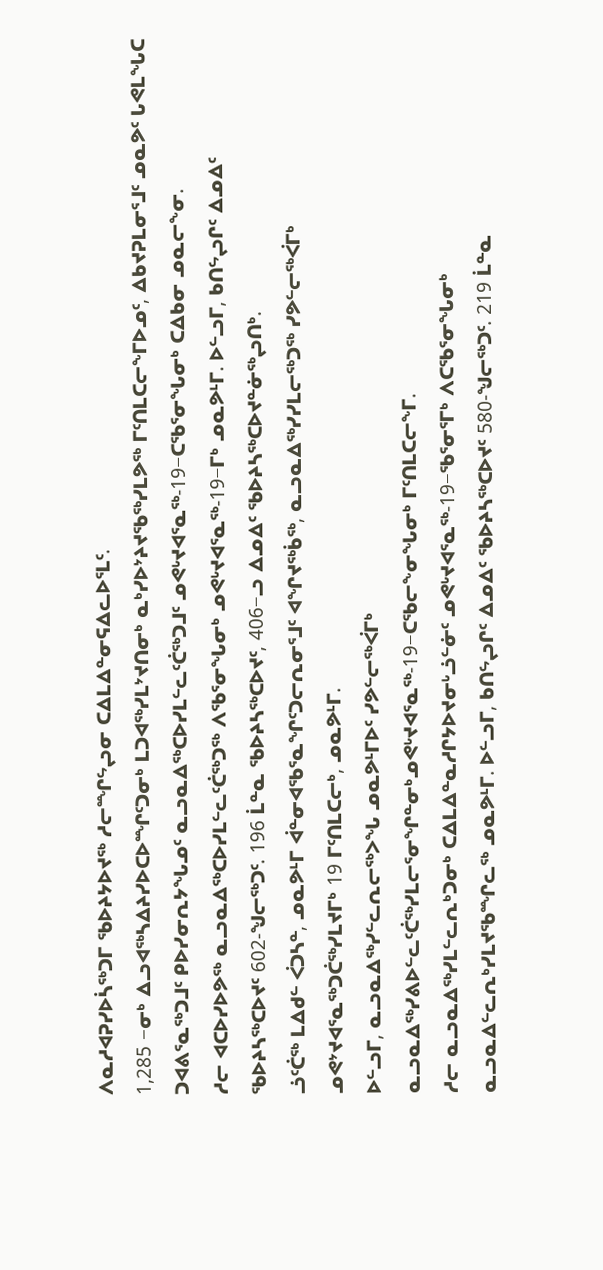ᐱᓇᓱᐊᕈᓯᐅᓵᖅᑐᒥ ᖃᐅᔨᔭᐅᔪᖅ ᓱᓕᙱᖦᖢᓂ ᑕᐃᒪᐃᓐᓂᕋᐃᓚᐅᕐᒪᑦ.
1,285 −ᓂᒃ ᐃᓗᐊᖅᓴᐃᔨᓯᐅᑕᐅᙱᑦᑐᓂᒃ ᒪᑐᐊᖅᓯᒪᔾᔪᑎᓂᒃ ᓇᒃᓯᐅᔾᔨᔪᖃᖅᓯᒪᕗᖅ ᒥᑦᑎᒪᑕᓕᖕᒥᐅᓄᑦ, ᐃᑲᔪᕈᒪᓂᕐᒧᑦ ᓄᓇᕗᑦ ᒐᕙᒪᖓᑕ ᑐᐊᕕᕐᓇᖅᑐᒧᑦ ᑭᐅᓯᓂᕆᔭᖓᓄᑦ ᓇᓗᓇᐃᖅᑕᐅᓯᒪᓪᓚᑦᑖᖅᑐᒧᑦ ᓄᕙᒡᔪᐊᕐᓇᖅ-19−ᑕᖃᕐᓂᖓᓂᒃ ᑕᐃᑲᓂ ᓄᓇᓕᖕᓂ.
ᓱᓕ ᐊᑕᐅᓯᐅᕗᖅ ᓇᓗᓇᐃᖅᑕᐅᓯᒪᓪᓚᑦᑖᖅᑐᖅ ᐱᖃᕐᓂᖓᓂᒃ ᓄᕙᒡᔪᐊᕐᓇᖅ-19−ᒥᒃ ᓄᓇᕗᒻᒥ. ᐅᓪᓗᒥ, ᑲᑎᖦᖢᒋᑦ ᐃᓄᐃᑦ ᖃᐅᔨᓴᖅᑕᐅᔪᑦ 602-ᖑᓕᖅᑐᑦ. 196 ᒫᓐᓇ ᖃᐅᔨᓴᖅᑕᐅᔪᑦ, 406−ᓗ ᐃᓄᐃᑦ ᖃᐅᔨᓴᖅᑕᐅᔪᓐᓃᖅᖢᑎᒃ.
ᓘᑦᑖᖅ ᒪᐃᑯᓪ ᐹᑐᓴᓐ, ᓄᓇᕗᒻᒥ ᐋᓐᓂᐊᖃᕐᓇᖏᑦᑐᓕᕆᓂᕐᒧᑦ ᐊᖏᔪᖅᑳᖅ, ᓇᓗᓇᐃᖅᓯᓯᒪᓕᖅᑐᖅ ᓯᕗᓪᓕᖅᐹᒥᒃ ᓄᕙᔾᔪᐊᕐᓇᖅᑐᑖᖅᓯᒪᔪᒥᒃ 19 ᒥᑦᑎᒪᑕᓕᒃ, ᓄᓇᕗᒻᒥ.
ᐅᓪᓗᒥ, ᓇᓗᓇᐃᖅᓯᓪᓚᕆᓕᖅᐳᖓ ᓄᓇᕗᒻᒥᐅᑦ ᓯᕗᓪᓕᖅᐹᒥᒃ ᓇᓗᓇᐃᖅᓯᕕᐅᓪᓚᑦᑖᖅᓯᒪᓕᕐᓂᖏᓐᓂᒃᓄᕙᒡᔪᐊᕐᓇᖅ-19−ᑕᖃᓕᖕᓂᖓᓂᒃ ᒥᑦᑎᒪᑕᓕᖕᒥ.
ᓱᓕ ᓇᓗᓇᐃᖅᓯᒪᓪᓚᕆᒃᑐᓂᒃ ᑕᐃᒪᐃᓐᓇᓱᒋᔭᐅᔪᓂᒡᓘᓪᓃᑦ ᓄᕙᒡᔪᐊᕐᓇᖅ-19−ᖃᕐᓂᕐᒥᒃ ᐱᑕᖃᕐᓂᖓᓂᒃ ᓇᓗᓇᐃᓪᓚᕆᒃᓯᒪᔪᖃᙱᓚᖅ ᓄᓇᕗᒻᒥ. ᐅᓪᓗᒥ, ᑲᑎᖦᖢᒋᑦ ᐃᓄᐃᑦ ᖃᐅᔨᓴᖅᑕᐅᔪᑦ 580-ᖑᓕᖅᑐᑦ. 219 ᒫᓐᓇ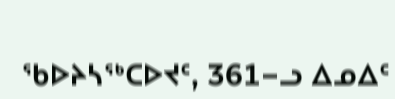ᖃᐅᔨᓴᖅᑕᐅᔪᑦ, 361−ᓗ ᐃᓄᐃᑦ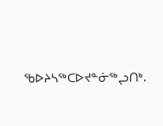ᖃᐅᔨᓴᖅᑕᐅᔪᓐᓃᖅᖢᑎᒃ.